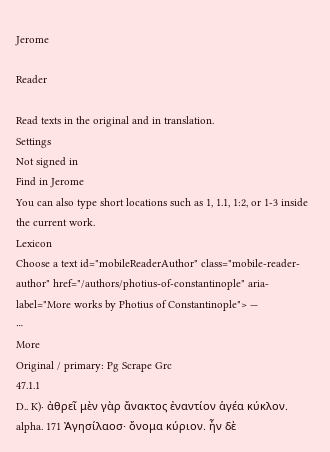Jerome

Reader

Read texts in the original and in translation.
Settings
Not signed in
Find in Jerome
You can also type short locations such as 1, 1.1, 1:2, or 1-3 inside the current work.
Lexicon
Choose a text id="mobileReaderAuthor" class="mobile-reader-author" href="/authors/photius-of-constantinople" aria-label="More works by Photius of Constantinople"> —
⋯
More
Original / primary: Pg Scrape Grc
47.1.1
D.. K)· ἀθρεῖ μὲν γὰρ ἄνακτος ἐναντίον ἁγέα κύκλον. alpha. 171 Ἀγησίλαοσ· ὄνομα κύριον. ἦν δὲ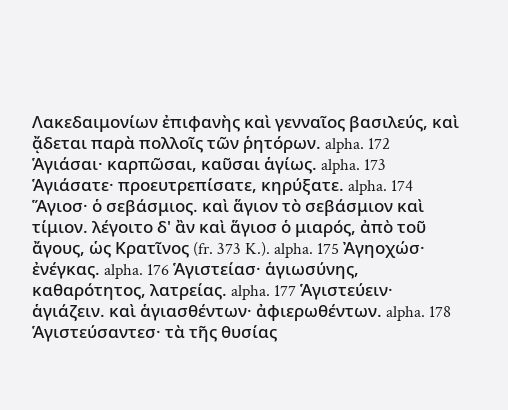Λακεδαιμονίων ἐπιφανὴς καὶ γενναῖος βασιλεύς, καὶ ᾄδεται παρὰ πολλοῖς τῶν ῥητόρων. alpha. 172 Ἁγιάσαι· καρπῶσαι, καῦσαι ἁγίως. alpha. 173 Ἁγιάσατε· προευτρεπίσατε, κηρύξατε. alpha. 174 Ἅγιοσ· ὁ σεβάσμιος. καὶ ἅγιον τὸ σεβάσμιον καὶ τίμιον. λέγοιτο δ' ἂν καὶ ἅγιοσ ὁ μιαρός, ἀπὸ τοῦ ἄγους, ὡς Κρατῖνος (fr. 373 K.). alpha. 175 Ἀγηοχώσ· ἐνέγκας. alpha. 176 Ἁγιστείασ· ἁγιωσύνης, καθαρότητος, λατρείας. alpha. 177 Ἁγιστεύειν· ἁγιάζειν. καὶ ἁγιασθέντων· ἀφιερωθέντων. alpha. 178 Ἁγιστεύσαντεσ· τὰ τῆς θυσίας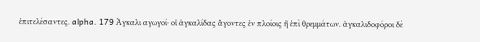ἐπιτελέσαντες. alpha. 179 Ἀγκαλι αγωγοί· οἱ ἀγκαλίδας ἄγοντες ἐν πλοίοις ἢ ἐπὶ θρεμμάτων. ἀγκαλιδοφόροι δὲ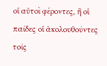οἱ αὐτοὶ φέροντες, ἢ οἱ παῖδες οἱ ἀκολουθοῦντες τοῖς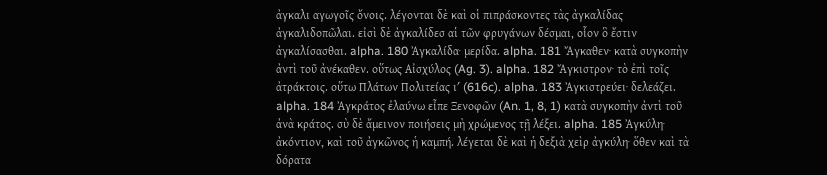ἀγκαλι αγωγοῖς ὄνοις. λέγονται δὲ καὶ οἱ πιπράσκοντες τὰς ἀγκαλίδας ἀγκαλιδοπῶλαι. εἰσὶ δὲ ἀγκαλίδεσ αἱ τῶν φρυγάνων δέσμαι, οἷον ὃ ἔστιν ἀγκαλίσασθαι. alpha. 180 Ἀγκαλίδα· μερίδα. alpha. 181 Ἄγκαθεν· κατὰ συγκοπὴν ἀντὶ τοῦ ἀνέκαθεν. οὕτως Αἰσχύλος (Ag. 3). alpha. 182 Ἄγκιστρον· τὸ ἐπὶ τοῖς ἀτράκτοις. οὕτω Πλάτων Πολιτείας ιʹ (616c). alpha. 183 Ἀγκιστρεύει· δελεάζει. alpha. 184 Ἀγκράτος ἐλαύνω εἶπε Ξενοφῶν (An. 1, 8, 1) κατὰ συγκοπὴν ἀντὶ τοῦ ἀνὰ κράτος. σὺ δὲ ἄμεινον ποιήσεις μὴ χρώμενος τῇ λέξει. alpha. 185 Ἀγκύλη· ἀκόντιον, καὶ τοῦ ἀγκῶνος ἡ καμπή. λέγεται δὲ καὶ ἡ δεξιὰ χεὶρ ἀγκύλη· ὅθεν καὶ τὰ δόρατα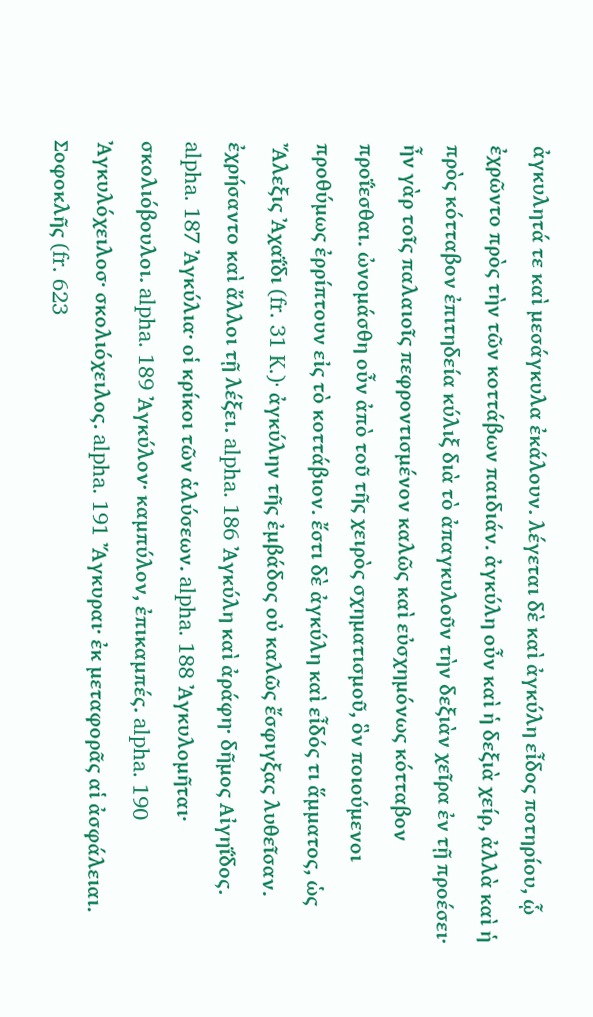ἀγκυλητά τε καὶ μεσάγκυλα ἐκάλουν. λέγεται δὲ καὶ ἀγκύλη εἶδος ποτηρίου, ᾧ ἐχρῶντο πρὸς τὴν τῶν κοττάβων παιδιάν. ἀγκύλη οὖν καὶ ἡ δεξιὰ χείρ, ἀλλὰ καὶ ἡ πρὸς κότταβον ἐπιτηδεία κύλιξ διὰ τὸ ἀπαγκυλοῦν τὴν δεξιὰν χεῖρα ἐν τῇ προέσει· ἦν γὰρ τοῖς παλαιοῖς πεφροντισμένον καλῶς καὶ εὐσχημόνως κότταβον προΐεσθαι. ὠνομάσθη οὖν ἀπὸ τοῦ τῆς χειρὸς σχηματισμοῦ, ὃν ποιούμενοι προθύμως ἐρρίπτουν εἰς τὸ κοττάβιον. ἔστι δὲ ἀγκύλη καὶ εἶδός τι ἅμματος, ὡς Ἄλεξις Ἀχαΐδι (fr. 31 K.)· ἀγκύλην τῆς ἐμβάδος οὐ καλῶς ἔσφιγξας λυθεῖσαν. ἐχρήσαντο καὶ ἄλλοι τῇ λέξει. alpha. 186 Ἀγκύλη καὶ ἀράφη· δῆμος Αἰγηΐδος. alpha. 187 Ἀγκύλια· οἱ κρίκοι τῶν ἁλύσεων. alpha. 188 Ἀγκυλομῆται· σκολιόβουλοι. alpha. 189 Ἀγκύλον· καμπύλον, ἐπικαμπές. alpha. 190 Ἀγκυλόχειλοσ· σκολιόχειλος. alpha. 191 Ἄγκυραι· ἐκ μεταφορᾶς αἱ ἀσφάλειαι. Σοφοκλῆς (fr. 623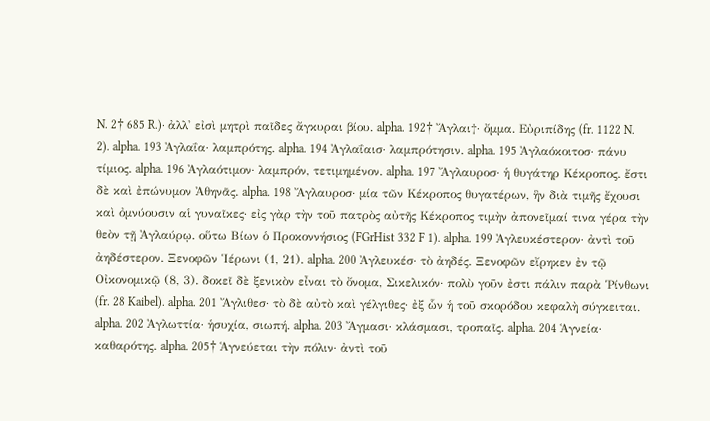N. 2† 685 R.)· ἀλλ' εἰσὶ μητρὶ παῖδες ἄγκυραι βίου. alpha. 192† Ἄγλαι†· ὄμμα. Εὐριπίδης (fr. 1122 N. 2). alpha. 193 Ἀγλαΐα· λαμπρότης. alpha. 194 Ἀγλαΐαισ· λαμπρότησιν. alpha. 195 Ἀγλαόκοιτοσ· πάνυ τίμιος. alpha. 196 Ἀγλαότιμον· λαμπρόν, τετιμημένον. alpha. 197 Ἄγλαυροσ· ἡ θυγάτηρ Κέκροπος. ἔστι δὲ καὶ ἐπώνυμον Ἀθηνᾶς. alpha. 198 Ἄγλαυροσ· μία τῶν Κέκροπος θυγατέρων, ἣν διὰ τιμῆς ἔχουσι καὶ ὀμνύουσιν αἱ γυναῖκες· εἰς γὰρ τὴν τοῦ πατρὸς αὐτῆς Κέκροπος τιμὴν ἀπονεῖμαί τινα γέρα τὴν θεὸν τῇ Ἀγλαύρῳ. οὕτω Βίων ὁ Προκοννήσιος (FGrHist 332 F 1). alpha. 199 Ἀγλευκέστερον· ἀντὶ τοῦ ἀηδέστερον. Ξενοφῶν Ἱέρωνι (1, 21). alpha. 200 Ἀγλευκέσ· τὸ ἀηδές. Ξενοφῶν εἴρηκεν ἐν τῷ Οἰκονομικῷ (8, 3). δοκεῖ δὲ ξενικὸν εἶναι τὸ ὄνομα, Σικελικόν· πολὺ γοῦν ἐστι πάλιν παρὰ Ῥίνθωνι (fr. 28 Kaibel). alpha. 201 Ἄγλιθεσ· τὸ δὲ αὐτὸ καὶ γέλγιθες· ἐξ ὧν ἡ τοῦ σκορόδου κεφαλὴ σύγκειται. alpha. 202 Ἀγλωττία· ἡσυχία, σιωπή. alpha. 203 Ἄγμασι· κλάσμασι, τροπαῖς. alpha. 204 Ἁγνεία· καθαρότης. alpha. 205† Ἁγνεύεται τὴν πόλιν· ἀντὶ τοῦ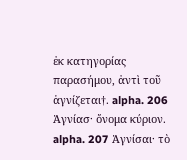ἐκ κατηγορίας παρασήμου, ἀντὶ τοῦ ἁγνίζεται†. alpha. 206 Ἁγνίασ· ὄνομα κύριον. alpha. 207 Ἁγνίσαι· τὸ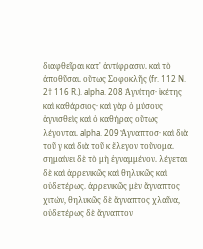διαφθεῖραι κατ' ἀντίφρασιν. καὶ τὸ ἀποθῦσαι. οὕτως Σοφοκλῆς (fr. 112 N. 2† 116 R.). alpha. 208 Ἁγνίτησ· ἱκέτης καὶ καθάρσιος· καὶ γὰρ ὁ μύσους ἁγνισθεὶς καὶ ὁ καθήρας οὕτως λέγονται. alpha. 209 Ἄγναπτοσ· καὶ διὰ τοῦ γ καὶ διὰ τοῦ κ ἔλεγον τοὔνομα. σημαίνει δὲ τὸ μὴ ἐγναμμένον. λέγεται δὲ καὶ ἀρρενικῶς καὶ θηλυκῶς καὶ οὐδετέρως. ἀρρενικῶς μὲν ἄγναπτος χιτών, θηλυκῶς δὲ ἄγναπτος χλαῖνα, οὐδετέρως δὲ ἄγναπτον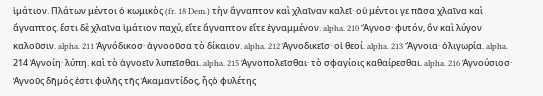ἱμάτιον. Πλάτων μέντοι ὁ κωμικὸς (fr. 18 Dem.) τὴν ἄγναπτον καὶ χλαῖναν καλεῖ· οὐ μέντοι γε πᾶσα χλαῖνα καὶ ἄγναπτος. ἔστι δὲ χλαῖνα ἱμάτιον παχύ, εἴτε ἄγναπτον εἴτε ἐγναμμένον. alpha. 210 Ἄγνοσ· φυτόν, ὃν καὶ λύγον καλοῦσιν. alpha. 211 Ἀγνόδικοσ· ἀγνοοῦσα τὸ δίκαιον. alpha. 212 Ἁγνοδικεῖσ· οἱ θεοί. alpha. 213 Ἄγνοια· ὀλιγωρία. alpha. 214 Ἀγνοίη· λύπη. καὶ τὸ ἀγνοεῖν λυπεῖσθαι. alpha. 215 Ἁγνοπολεῖσθαι· τὸ σφαγίοις καθαίρεσθαι. alpha. 216 Ἁγνούσιοσ· Ἁγνοῦς δῆμός ἐστι φυλῆς τῆς Ἀκαμαντίδος, ἧςὁ φυλέτης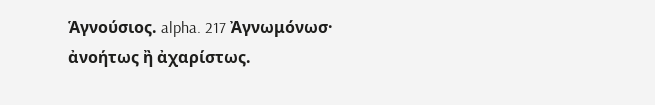Ἁγνούσιος. alpha. 217 Ἀγνωμόνωσ· ἀνοήτως ἢ ἀχαρίστως.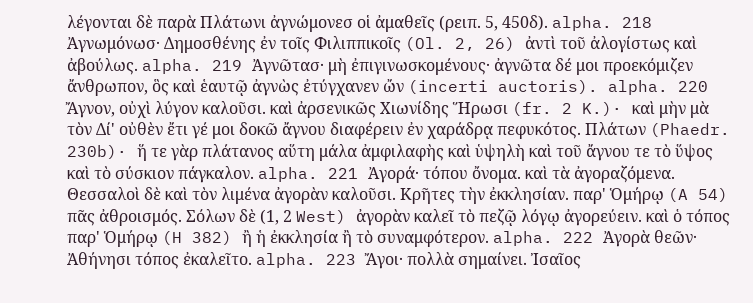λέγονται δὲ παρὰ Πλάτωνι ἀγνώμονεσ οἱ ἀμαθεῖς (ρειπ. 5, 450δ). alpha. 218 Ἀγνωμόνωσ· Δημοσθένης ἐν τοῖς Φιλιππικοῖς (Ol. 2, 26) ἀντὶ τοῦ ἀλογίστως καὶ ἀβούλως. alpha. 219 Ἀγνῶτασ· μὴ ἐπιγινωσκομένους· ἀγνῶτα δέ μοι προεκόμιζεν ἄνθρωπον, ὃς καὶ ἑαυτῷ ἀγνὼς ἐτύγχανεν ὤν (incerti auctoris). alpha. 220 Ἄγνον, οὐχὶ λύγον καλοῦσι. καὶ ἀρσενικῶς Χιωνίδης Ἥρωσι (fr. 2 K.)· καὶ μὴν μὰ τὸν Δί' οὐθὲν ἔτι γέ μοι δοκῶ ἄγνου διαφέρειν ἐν χαράδρᾳ πεφυκότος. Πλάτων (Phaedr. 230b)· ἥ τε γὰρ πλάτανος αὕτη μάλα ἀμφιλαφὴς καὶ ὑψηλὴ καὶ τοῦ ἄγνου τε τὸ ὕψος καὶ τὸ σύσκιον πάγκαλον. alpha. 221 Ἀγορά· τόπου ὄνομα. καὶ τὰ ἀγοραζόμενα. Θεσσαλοὶ δὲ καὶ τὸν λιμένα ἀγορὰν καλοῦσι. Κρῆτες τὴν ἐκκλησίαν. παρ' Ὁμήρῳ (A 54) πᾶς ἀθροισμός. Σόλων δὲ (1, 2 West) ἀγορὰν καλεῖ τὸ πεζῷ λόγῳ ἀγορεύειν. καὶ ὁ τόπος παρ' Ὁμήρῳ (H 382) ἢ ἡ ἐκκλησία ἢ τὸ συναμφότερον. alpha. 222 Ἀγορὰ θεῶν· Ἀθήνησι τόπος ἐκαλεῖτο. alpha. 223 Ἄγοι· πολλὰ σημαίνει. Ἰσαῖος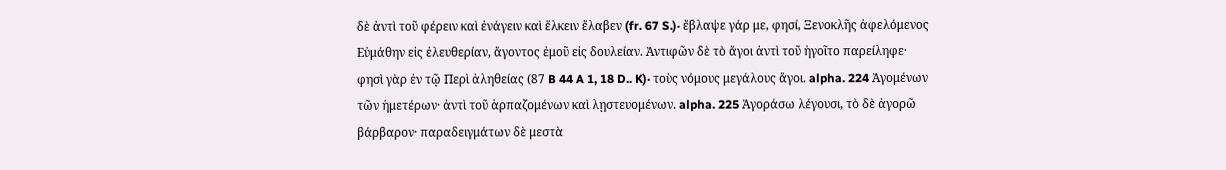δὲ ἀντὶ τοῦ φέρειν καὶ ἐνάγειν καὶ ἕλκειν ἔλαβεν (fr. 67 S.)· ἔβλαψε γάρ με, φησί, Ξενοκλῆς ἀφελόμενος Εὐμάθην εἰς ἐλευθερίαν, ἄγοντος ἐμοῦ εἰς δουλείαν. Ἀντιφῶν δὲ τὸ ἄγοι ἀντὶ τοῦ ἡγοῖτο παρείληφε· φησὶ γὰρ ἐν τῷ Περὶ ἀληθείας (87 B 44 A 1, 18 D.. K)· τοὺς νόμους μεγάλους ἄγοι. alpha. 224 Ἀγομένων τῶν ἡμετέρων· ἀντὶ τοῦ ἁρπαζομένων καὶ λῃστευομένων. alpha. 225 Ἀγοράσω λέγουσι, τὸ δὲ ἀγορῶ βάρβαρον· παραδειγμάτων δὲ μεστὰ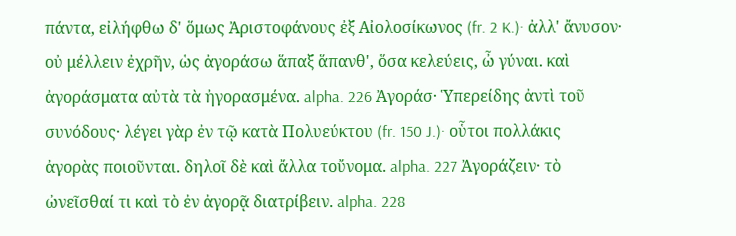πάντα, εἰλήφθω δ' ὅμως Ἀριστοφάνους ἐξ Αἰολοσίκωνος (fr. 2 K.)· ἀλλ' ἄνυσον· οὐ μέλλειν ἐχρῆν, ὡς ἀγοράσω ἅπαξ ἅπανθ', ὅσα κελεύεις, ὦ γύναι. καὶ ἀγοράσματα αὐτὰ τὰ ἠγορασμένα. alpha. 226 Ἀγοράσ· Ὑπερείδης ἀντὶ τοῦ συνόδους· λέγει γὰρ ἐν τῷ κατὰ Πολυεύκτου (fr. 150 J.)· οὗτοι πολλάκις ἀγορὰς ποιοῦνται. δηλοῖ δὲ καὶ ἄλλα τοὔνομα. alpha. 227 Ἀγοράζειν· τὸ ὠνεῖσθαί τι καὶ τὸ ἐν ἀγορᾷ διατρίβειν. alpha. 228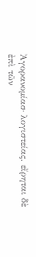Ἀγορανομίασ· λογιστείας. εἴρηται δὲ ἐπὶ τῶν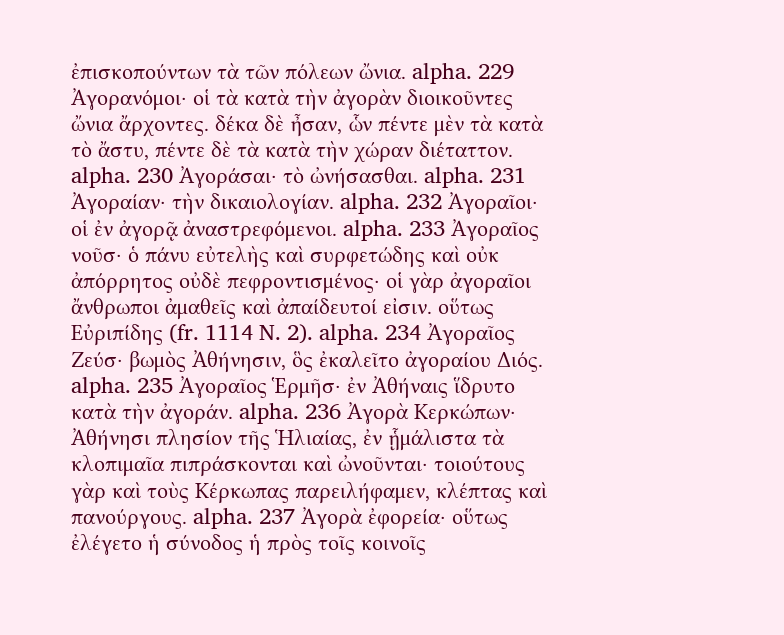ἐπισκοπούντων τὰ τῶν πόλεων ὤνια. alpha. 229 Ἀγορανόμοι· οἱ τὰ κατὰ τὴν ἀγορὰν διοικοῦντες ὤνια ἄρχοντες. δέκα δὲ ἦσαν, ὧν πέντε μὲν τὰ κατὰ τὸ ἄστυ, πέντε δὲ τὰ κατὰ τὴν χώραν διέταττον. alpha. 230 Ἀγοράσαι· τὸ ὠνήσασθαι. alpha. 231 Ἀγοραίαν· τὴν δικαιολογίαν. alpha. 232 Ἀγοραῖοι· οἱ ἐν ἀγορᾷ ἀναστρεφόμενοι. alpha. 233 Ἀγοραῖος νοῦσ· ὁ πάνυ εὐτελὴς καὶ συρφετώδης καὶ οὐκ ἀπόρρητος οὐδὲ πεφροντισμένος· οἱ γὰρ ἀγοραῖοι ἄνθρωποι ἀμαθεῖς καὶ ἀπαίδευτοί εἰσιν. οὕτως Εὐριπίδης (fr. 1114 N. 2). alpha. 234 Ἀγοραῖος Ζεύσ· βωμὸς Ἀθήνησιν, ὃς ἐκαλεῖτο ἀγοραίου Διός. alpha. 235 Ἀγοραῖος Ἑρμῆσ· ἐν Ἀθήναις ἵδρυτο κατὰ τὴν ἀγοράν. alpha. 236 Ἀγορὰ Κερκώπων· Ἀθήνησι πλησίον τῆς Ἡλιαίας, ἐν ᾗμάλιστα τὰ κλοπιμαῖα πιπράσκονται καὶ ὠνοῦνται· τοιούτους γὰρ καὶ τοὺς Κέρκωπας παρειλήφαμεν, κλέπτας καὶ πανούργους. alpha. 237 Ἀγορὰ ἐφορεία· οὕτως ἐλέγετο ἡ σύνοδος ἡ πρὸς τοῖς κοινοῖς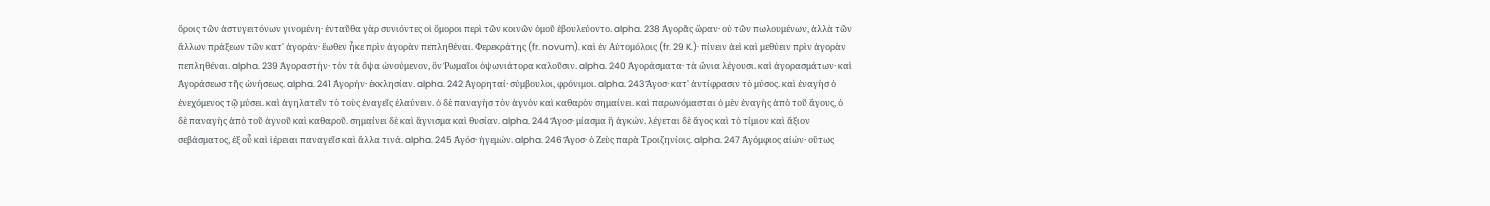ὅροις τῶν ἀστυγειτόνων γινομένη· ἐνταῦθα γὰρ συνιόντες οἱ ὅμοροι περὶ τῶν κοινῶν ὁμοῦ ἐβουλεύοντο. alpha. 238 Ἀγορᾶς ὥραν· οὐ τῶν πωλουμένων, ἀλλὰ τῶν ἄλλων πράξεων τῶν κατ' ἀγοράν· ἕωθεν ἧκε πρὶν ἀγορὰν πεπληθέναι. Φερεκράτης (fr. novum). καὶ ἐν Αὐτομόλοις (fr. 29 K.)· πίνειν ἀεὶ καὶ μεθύειν πρὶν ἀγορὰν πεπληθέναι. alpha. 239 Ἀγοραστήν· τὸν τὰ ὄψα ὠνούμενον, ὃν Ῥωμαῖοι ὀψωνιάτορα καλοῦσιν. alpha. 240 Ἀγοράσματα· τὰ ὤνια λέγουσι. καὶ ἀγορασμάτων· καὶ Ἀγοράσεωσ τῆς ὠνήσεως. alpha. 241 Ἀγορήν· ἐκκλησίαν. alpha. 242 Ἀγορηταί· σύμβουλοι, φρόνιμοι. alpha. 243 Ἄγοσ· κατ' ἀντίφρασιν τὸ μύσος. καὶ ἐναγὴσ ὁ ἐνεχόμενος τῷ μύσει. καὶ ἀγηλατεῖν τὸ τοὺς ἐναγεῖς ἐλαύνειν. ὁ δὲ παναγὴσ τὸν ἁγνὸν καὶ καθαρὸν σημαίνει. καὶ παρωνόμασται ὁ μὲν ἐναγὴς ἀπὸ τοῦ ἄγους, ὁ δὲ παναγὴς ἀπὸ τοῦ ἁγνοῦ καὶ καθαροῦ. σημαίνει δὲ καὶ ἅγνισμα καὶ θυσίαν. alpha. 244 Ἄγοσ· μίασμα ἢ ἀγκών. λέγεται δὲ ἄγος καὶ τὸ τίμιον καὶ ἄξιον σεβάσματος, ἐξ οὗ καὶ ἱέρειαι παναγεῖσ καὶ ἄλλα τινά. alpha. 245 Ἀγόσ· ἡγεμών. alpha. 246 Ἄγοσ· ὁ Ζεὺς παρὰ Τροιζηνίοις. alpha. 247 Ἀγόμφιος αἰών· οὕτως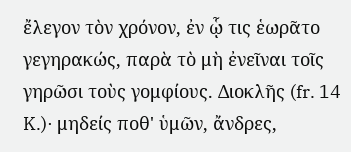ἔλεγον τὸν χρόνον, ἐν ᾧ τις ἑωρᾶτο γεγηρακώς, παρὰ τὸ μὴ ἐνεῖναι τοῖς γηρῶσι τοὺς γομφίους. Διοκλῆς (fr. 14 K.)· μηδείς ποθ' ὑμῶν, ἄνδρες,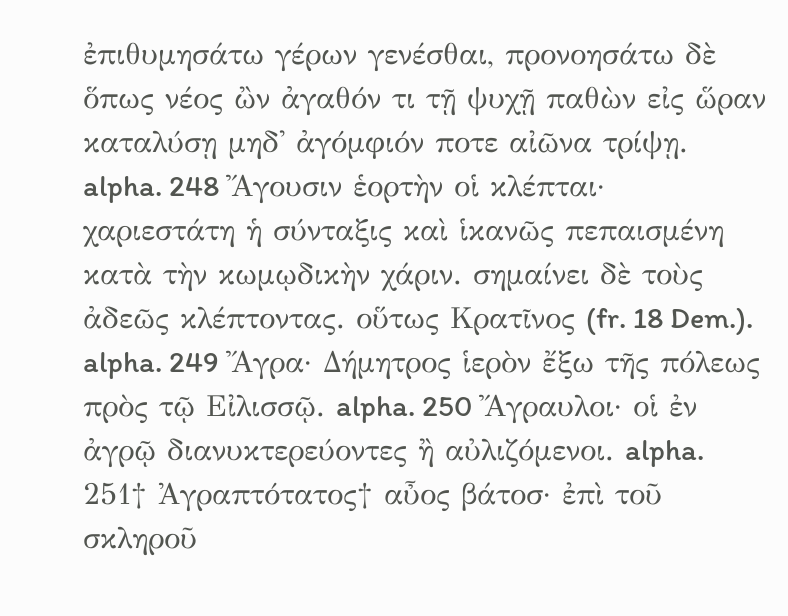ἐπιθυμησάτω γέρων γενέσθαι, προνοησάτω δὲ ὅπως νέος ὢν ἀγαθόν τι τῇ ψυχῇ παθὼν εἰς ὥραν καταλύσῃ μηδ' ἀγόμφιόν ποτε αἰῶνα τρίψῃ. alpha. 248 Ἄγουσιν ἑορτὴν οἱ κλέπται· χαριεστάτη ἡ σύνταξις καὶ ἱκανῶς πεπαισμένη κατὰ τὴν κωμῳδικὴν χάριν. σημαίνει δὲ τοὺς ἀδεῶς κλέπτοντας. οὕτως Κρατῖνος (fr. 18 Dem.). alpha. 249 Ἄγρα· Δήμητρος ἱερὸν ἔξω τῆς πόλεως πρὸς τῷ Εἰλισσῷ. alpha. 250 Ἄγραυλοι· οἱ ἐν ἀγρῷ διανυκτερεύοντες ἢ αὐλιζόμενοι. alpha. 251† Ἀγραπτότατος† αὖος βάτοσ· ἐπὶ τοῦ σκληροῦ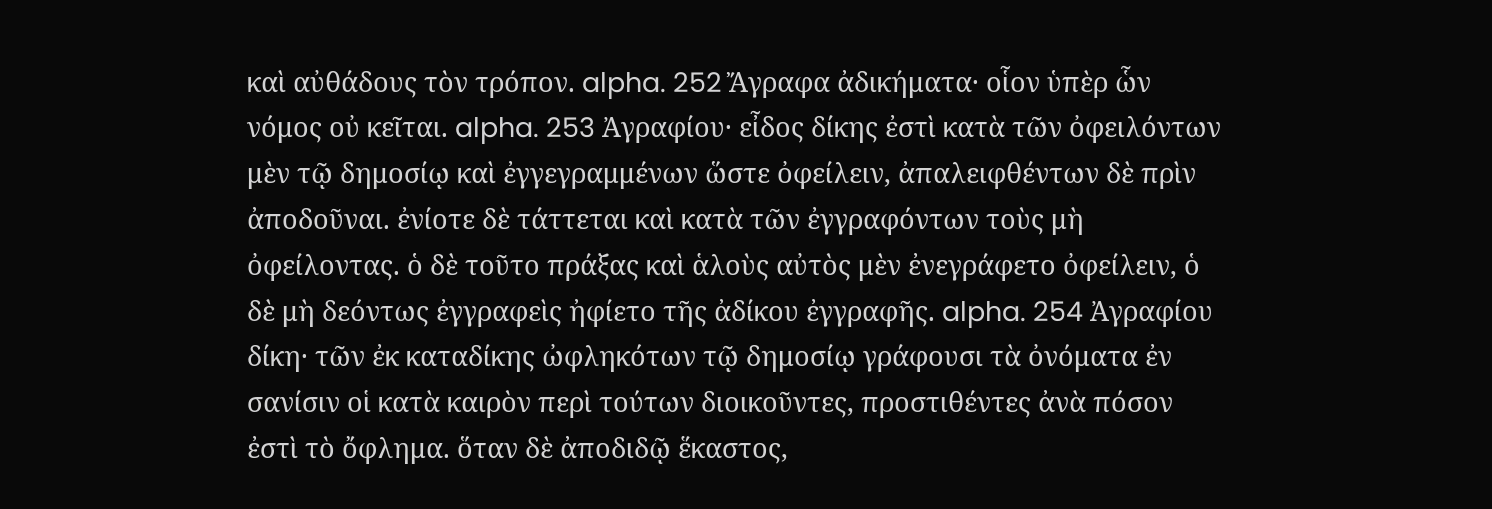καὶ αὐθάδους τὸν τρόπον. alpha. 252 Ἄγραφα ἀδικήματα· οἷον ὑπὲρ ὧν νόμος οὐ κεῖται. alpha. 253 Ἀγραφίου· εἶδος δίκης ἐστὶ κατὰ τῶν ὀφειλόντων μὲν τῷ δημοσίῳ καὶ ἐγγεγραμμένων ὥστε ὀφείλειν, ἀπαλειφθέντων δὲ πρὶν ἀποδοῦναι. ἐνίοτε δὲ τάττεται καὶ κατὰ τῶν ἐγγραφόντων τοὺς μὴ ὀφείλοντας. ὁ δὲ τοῦτο πράξας καὶ ἁλοὺς αὐτὸς μὲν ἐνεγράφετο ὀφείλειν, ὁ δὲ μὴ δεόντως ἐγγραφεὶς ἠφίετο τῆς ἀδίκου ἐγγραφῆς. alpha. 254 Ἀγραφίου δίκη· τῶν ἐκ καταδίκης ὠφληκότων τῷ δημοσίῳ γράφουσι τὰ ὀνόματα ἐν σανίσιν οἱ κατὰ καιρὸν περὶ τούτων διοικοῦντες, προστιθέντες ἀνὰ πόσον ἐστὶ τὸ ὄφλημα. ὅταν δὲ ἀποδιδῷ ἕκαστος,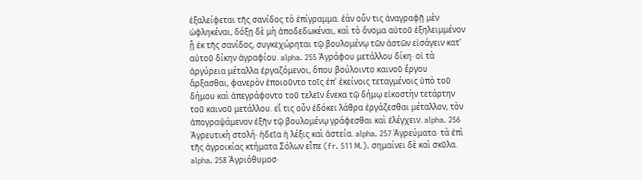ἐξαλείφεται τῆς σανίδος τὸ ἐπίγραμμα. ἐὰν οὖν τις ἀναγραφῇ μὲν ὠφληκέναι, δόξῃ δὲ μὴ ἀποδεδωκέναι, καὶ τὸ ὄνομα αὐτοῦ ἐξηλειμμένον ᾖ ἐκ τῆς σανίδος, συγκεχώρηται τῷ βουλομένῳ τῶν ἀστῶν εἰσάγειν κατ' αὐτοῦ δίκην ἀγραφίου. alpha. 255 Ἀγράφου μετάλλου δίκη· οἱ τὰ ἀργύρεια μέταλλα ἐργαζόμενοι, ὅπου βούλοιντο καινοῦ ἔργου ἄρξασθαι, φανερὸν ἐποιοῦντο τοῖς ἐπ' ἐκείνοις τεταγμένοις ὑπὸ τοῦ δήμου καὶ ἀπεγράφοντο τοῦ τελεῖν ἕνεκα τῷ δήμῳ εἰκοστὴν τετάρτην τοῦ καινοῦ μετάλλου. εἴ τις οὖν ἐδόκει λάθρα ἐργάζεσθαι μέταλλον, τὸν ἀπογραψάμενον ἐξῆν τῷ βουλομένῳ γράφεσθαι καὶ ἐλέγχειν. alpha. 256 Ἀγρευτικὴ στολή· ἡδεῖα ἡ λέξις καὶ ἀστεία. alpha. 257 Ἀγρεύματα· τὰ ἐπὶ τῆς ἀγροικίας κτήματα Σόλων εἶπε (fr. 511 M.). σημαίνει δὲ καὶ σκῦλα. alpha. 258 Ἀγριόθυμοσ·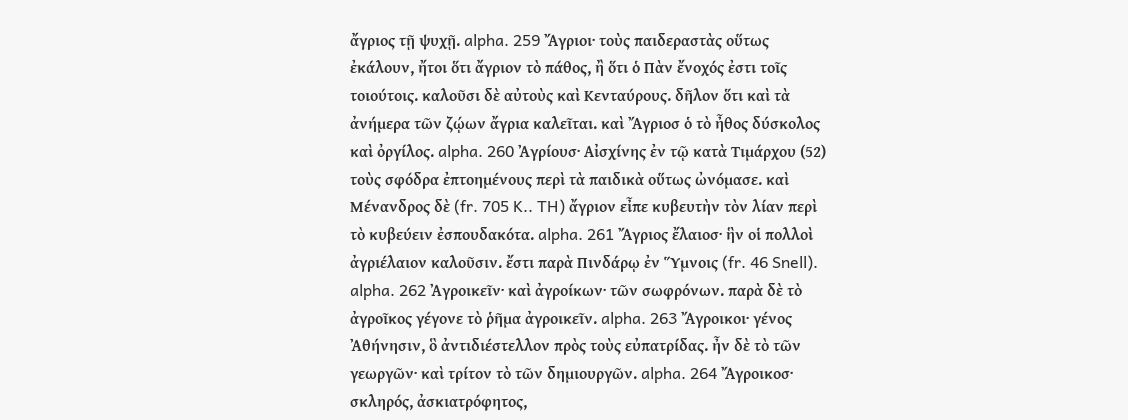ἄγριος τῇ ψυχῇ. alpha. 259 Ἄγριοι· τοὺς παιδεραστὰς οὕτως ἐκάλουν, ἤτοι ὅτι ἄγριον τὸ πάθος, ἢ ὅτι ὁ Πὰν ἔνοχός ἐστι τοῖς τοιούτοις. καλοῦσι δὲ αὐτοὺς καὶ Κενταύρους. δῆλον ὅτι καὶ τὰ ἀνήμερα τῶν ζῴων ἄγρια καλεῖται. καὶ Ἄγριοσ ὁ τὸ ἦθος δύσκολος καὶ ὀργίλος. alpha. 260 Ἀγρίουσ· Αἰσχίνης ἐν τῷ κατὰ Τιμάρχου (52) τοὺς σφόδρα ἐπτοημένους περὶ τὰ παιδικὰ οὕτως ὠνόμασε. καὶ Μένανδρος δὲ (fr. 705 K.. TH) ἄγριον εἶπε κυβευτὴν τὸν λίαν περὶ τὸ κυβεύειν ἐσπουδακότα. alpha. 261 Ἄγριος ἔλαιοσ· ἣν οἱ πολλοὶ ἀγριέλαιον καλοῦσιν. ἔστι παρὰ Πινδάρῳ ἐν Ὕμνοις (fr. 46 Snell). alpha. 262 Ἀγροικεῖν· καὶ ἀγροίκων· τῶν σωφρόνων. παρὰ δὲ τὸ ἀγροῖκος γέγονε τὸ ῥῆμα ἀγροικεῖν. alpha. 263 Ἄγροικοι· γένος Ἀθήνησιν, ὃ ἀντιδιέστελλον πρὸς τοὺς εὐπατρίδας. ἦν δὲ τὸ τῶν γεωργῶν· καὶ τρίτον τὸ τῶν δημιουργῶν. alpha. 264 Ἄγροικοσ· σκληρός, ἀσκιατρόφητος,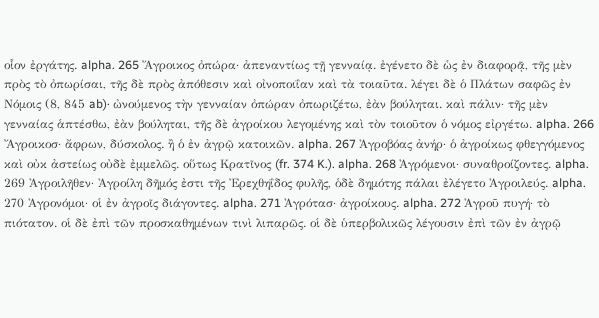οἷον ἐργάτης. alpha. 265 Ἄγροικος ὀπώρα· ἀπεναντίως τῇ γενναίᾳ. ἐγένετο δὲ ὡς ἐν διαφορᾷ, τῆς μὲν πρὸς τὸ ὀπωρίσαι, τῆς δὲ πρὸς ἀπόθεσιν καὶ οἰνοποιΐαν καὶ τὰ τοιαῦτα. λέγει δὲ ὁ Πλάτων σαφῶς ἐν Νόμοις (8, 845 ab)· ὠνούμενος τὴν γενναίαν ὀπώραν ὀπωριζέτω, ἐὰν βούληται. καὶ πάλιν· τῆς μὲν γενναίας ἁπτέσθω, ἐὰν βούληται, τῆς δὲ ἀγροίκου λεγομένης καὶ τὸν τοιοῦτον ὁ νόμος εἰργέτω. alpha. 266 Ἄγροικοσ· ἄφρων, δύσκολος. ἢ ὁ ἐν ἀγρῷ κατοικῶν. alpha. 267 Ἀγροβόας ἀνήρ· ὁ ἀγροίκως φθεγγόμενος καὶ οὐκ ἀστείως οὐδὲ ἐμμελῶς. οὕτως Κρατῖνος (fr. 374 K.). alpha. 268 Ἀγρόμενοι· συναθροίζοντες. alpha. 269 Ἀγροιλῆθεν· Ἀγροίλη δῆμός ἐστι τῆς Ἐρεχθηΐδος φυλῆς, ὁδὲ δημότης πάλαι ἐλέγετο Ἀγροιλεύς. alpha. 270 Ἀγρονόμοι· οἱ ἐν ἀγροῖς διάγοντες. alpha. 271 Ἀγρότασ· ἀγροίκους. alpha. 272 Ἀγροῦ πυγή· τὸ πιότατον. οἱ δὲ ἐπὶ τῶν προσκαθημένων τινὶ λιπαρῶς. οἱ δὲ ὑπερβολικῶς λέγουσιν ἐπὶ τῶν ἐν ἀγρῷ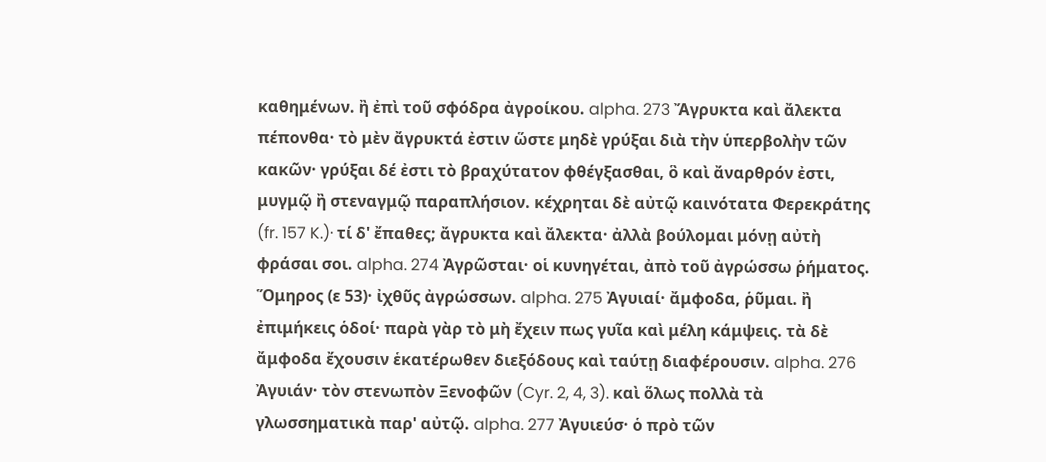καθημένων. ἢ ἐπὶ τοῦ σφόδρα ἀγροίκου. alpha. 273 Ἄγρυκτα καὶ ἄλεκτα πέπονθα· τὸ μὲν ἄγρυκτά ἐστιν ὥστε μηδὲ γρύξαι διὰ τὴν ὑπερβολὴν τῶν κακῶν· γρύξαι δέ ἐστι τὸ βραχύτατον φθέγξασθαι, ὃ καὶ ἄναρθρόν ἐστι, μυγμῷ ἢ στεναγμῷ παραπλήσιον. κέχρηται δὲ αὐτῷ καινότατα Φερεκράτης (fr. 157 K.)· τί δ' ἔπαθες; ἄγρυκτα καὶ ἄλεκτα· ἀλλὰ βούλομαι μόνῃ αὐτὴ φράσαι σοι. alpha. 274 Ἀγρῶσται· οἱ κυνηγέται, ἀπὸ τοῦ ἀγρώσσω ῥήματος. Ὅμηρος (ε 53)· ἰχθῦς ἀγρώσσων. alpha. 275 Ἀγυιαί· ἄμφοδα, ῥῦμαι. ἢ ἐπιμήκεις ὁδοί· παρὰ γὰρ τὸ μὴ ἔχειν πως γυῖα καὶ μέλη κάμψεις. τὰ δὲ ἄμφοδα ἔχουσιν ἑκατέρωθεν διεξόδους καὶ ταύτῃ διαφέρουσιν. alpha. 276 Ἀγυιάν· τὸν στενωπὸν Ξενοφῶν (Cyr. 2, 4, 3). καὶ ὅλως πολλὰ τὰ γλωσσηματικὰ παρ' αὐτῷ. alpha. 277 Ἀγυιεύσ· ὁ πρὸ τῶν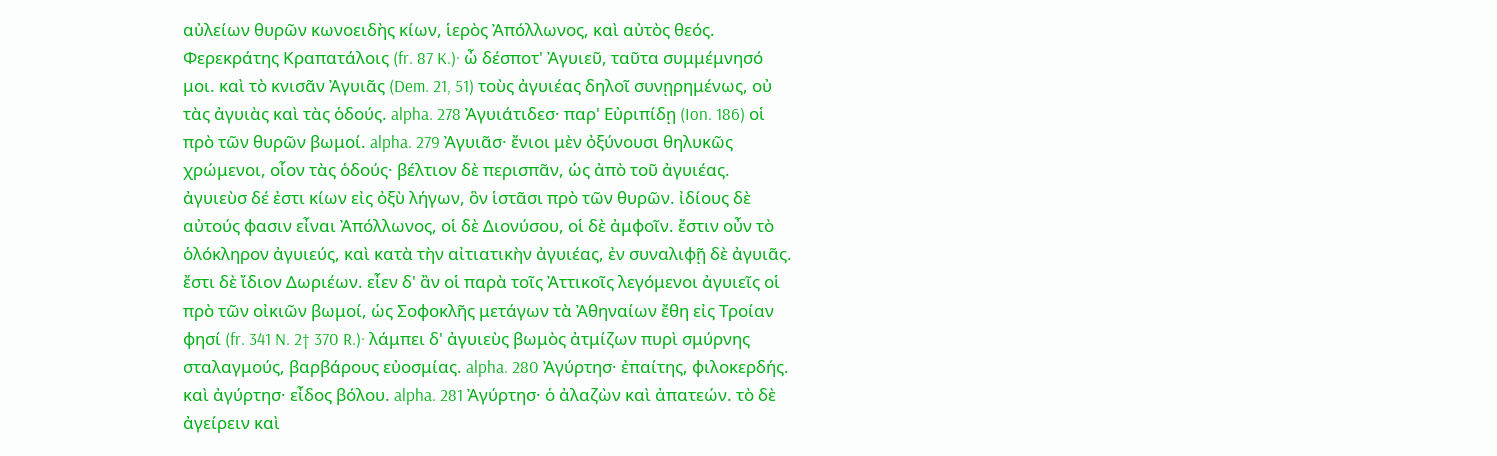αὐλείων θυρῶν κωνοειδὴς κίων, ἱερὸς Ἀπόλλωνος, καὶ αὐτὸς θεός. Φερεκράτης Κραπατάλοις (fr. 87 K.)· ὦ δέσποτ' Ἀγυιεῦ, ταῦτα συμμέμνησό μοι. καὶ τὸ κνισᾶν Ἀγυιᾶς (Dem. 21, 51) τοὺς ἀγυιέας δηλοῖ συνῃρημένως, οὐ τὰς ἀγυιὰς καὶ τὰς ὁδούς. alpha. 278 Ἀγυιάτιδεσ· παρ' Εὐριπίδῃ (Ion. 186) οἱ πρὸ τῶν θυρῶν βωμοί. alpha. 279 Ἀγυιᾶσ· ἔνιοι μὲν ὀξύνουσι θηλυκῶς χρώμενοι, οἷον τὰς ὁδούς· βέλτιον δὲ περισπᾶν, ὡς ἀπὸ τοῦ ἀγυιέας. ἀγυιεὺσ δέ ἐστι κίων εἰς ὀξὺ λήγων, ὃν ἱστᾶσι πρὸ τῶν θυρῶν. ἰδίους δὲ αὐτούς φασιν εἶναι Ἀπόλλωνος, οἱ δὲ Διονύσου, οἱ δὲ ἀμφοῖν. ἔστιν οὖν τὸ ὁλόκληρον ἀγυιεύς, καὶ κατὰ τὴν αἰτιατικὴν ἀγυιέας, ἐν συναλιφῇ δὲ ἀγυιᾶς. ἔστι δὲ ἴδιον Δωριέων. εἶεν δ' ἂν οἱ παρὰ τοῖς Ἀττικοῖς λεγόμενοι ἀγυιεῖς οἱ πρὸ τῶν οἰκιῶν βωμοί, ὡς Σοφοκλῆς μετάγων τὰ Ἀθηναίων ἔθη εἰς Τροίαν φησί (fr. 341 N. 2† 370 R.)· λάμπει δ' ἀγυιεὺς βωμὸς ἀτμίζων πυρὶ σμύρνης σταλαγμούς, βαρβάρους εὐοσμίας. alpha. 280 Ἀγύρτησ· ἐπαίτης, φιλοκερδής. καὶ ἀγύρτησ· εἶδος βόλου. alpha. 281 Ἀγύρτησ· ὁ ἀλαζὼν καὶ ἀπατεών. τὸ δὲ ἀγείρειν καὶ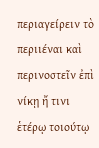περιαγείρειν τὸ περιιέναι καὶ περινοστεῖν ἐπὶ νίκῃ ἤ τινι ἑτέρῳ τοιούτῳ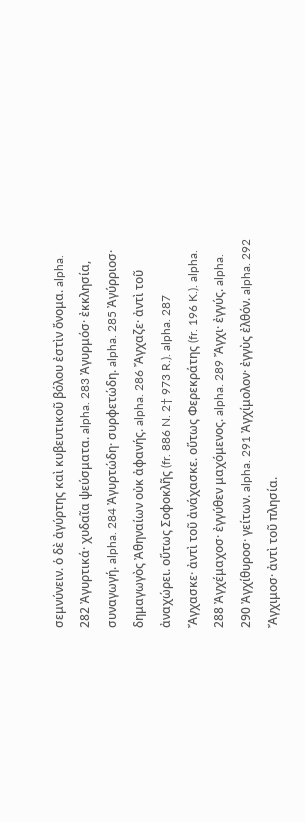σεμνύνειν. ὁ δὲ ἀγύρτης καὶ κυβευτικοῦ βόλου ἐστὶν ὄνομα. alpha. 282 Ἀγυρτικά· χυδαῖα ψεύσματα. alpha. 283 Ἀγυρμόσ· ἐκκλησία, συναγωγή. alpha. 284 Ἀγυρτώδη· συρφετώδη. alpha. 285 Ἀγύρριοσ· δημαγωγὸς Ἀθηναίων οὐκ ἀφανής. alpha. 286 Ἄγχαζε· ἀντὶ τοῦ ἀναχώρει. οὕτως Σοφοκλῆς (fr. 886 N. 2† 973 R.). alpha. 287 Ἄγχασκε· ἀντὶ τοῦ ἀνάχασκε. οὕτως Φερεκράτης (fr. 196 K.). alpha. 288 Ἀγχέμαχοσ· ἐγγύθεν μαχόμενος. alpha. 289 Ἄγχι· ἐγγύς. alpha. 290 Ἀγχίθυροσ· γείτων. alpha. 291 Ἀγχίμολον· ἐγγὺς ἐλθόν. alpha. 292 Ἄγχιμοσ· ἀντὶ τοῦ πλησία.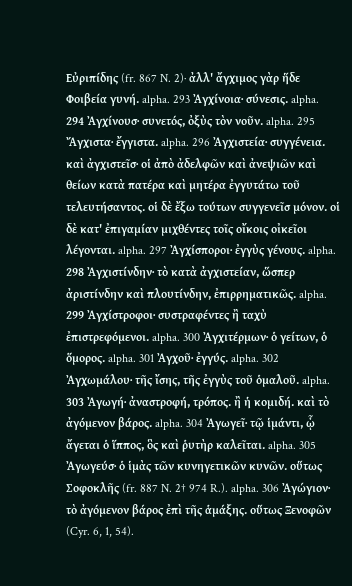Εὐριπίδης (fr. 867 N. 2)· ἀλλ' ἄγχιμος γὰρ ἥδε Φοιβεία γυνή. alpha. 293 Ἀγχίνοια· σύνεσις. alpha. 294 Ἀγχίνουσ· συνετός, ὀξὺς τὸν νοῦν. alpha. 295 Ἄγχιστα· ἔγγιστα. alpha. 296 Ἀγχιστεία· συγγένεια. καὶ ἀγχιστεῖσ· οἱ ἀπὸ ἀδελφῶν καὶ ἀνεψιῶν καὶ θείων κατὰ πατέρα καὶ μητέρα ἐγγυτάτω τοῦ τελευτήσαντος. οἱ δὲ ἔξω τούτων συγγενεῖσ μόνον. οἱ δὲ κατ' ἐπιγαμίαν μιχθέντες τοῖς οἴκοις οἰκεῖοι λέγονται. alpha. 297 Ἀγχίσποροι· ἐγγὺς γένους. alpha. 298 Ἀγχιστίνδην· τὸ κατὰ ἀγχιστείαν, ὥσπερ ἀριστίνδην καὶ πλουτίνδην, ἐπιρρηματικῶς. alpha. 299 Ἀγχίστροφοι· συστραφέντες ἢ ταχὺ ἐπιστρεφόμενοι. alpha. 300 Ἀγχιτέρμων· ὁ γείτων, ὁ ὅμορος. alpha. 301 Ἀγχοῦ· ἐγγύς. alpha. 302 Ἀγχωμάλου· τῆς ἴσης, τῆς ἐγγὺς τοῦ ὁμαλοῦ. alpha. 303 Ἀγωγή· ἀναστροφή, τρόπος. ἢ ἡ κομιδή. καὶ τὸ ἀγόμενον βάρος. alpha. 304 Ἀγωγεῖ· τῷ ἱμάντι, ᾧ ἄγεται ὁ ἵππος, ὃς καὶ ῥυτὴρ καλεῖται. alpha. 305 Ἀγωγεύσ· ὁ ἱμὰς τῶν κυνηγετικῶν κυνῶν. οὕτως Σοφοκλῆς (fr. 887 N. 2† 974 R.). alpha. 306 Ἀγώγιον· τὸ ἀγόμενον βάρος ἐπὶ τῆς ἁμάξης. οὕτως Ξενοφῶν (Cyr. 6, 1, 54).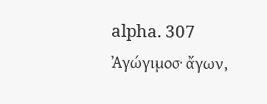alpha. 307 Ἀγώγιμοσ· ἄγων,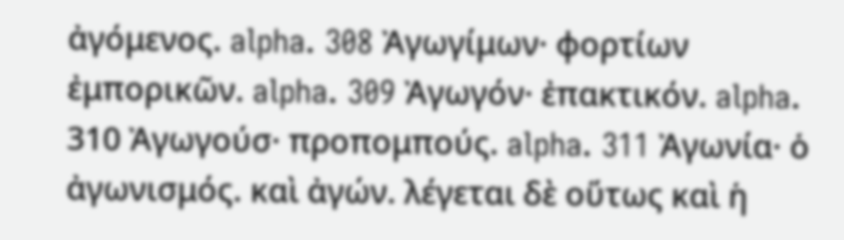ἀγόμενος. alpha. 308 Ἀγωγίμων· φορτίων ἐμπορικῶν. alpha. 309 Ἀγωγόν· ἐπακτικόν. alpha. 310 Ἀγωγούσ· προπομπούς. alpha. 311 Ἀγωνία· ὁ ἀγωνισμός. καὶ ἀγών. λέγεται δὲ οὕτως καὶ ἡ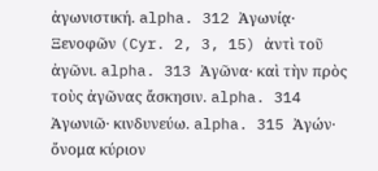ἀγωνιστική. alpha. 312 Ἀγωνίᾳ· Ξενοφῶν (Cyr. 2, 3, 15) ἀντὶ τοῦ ἀγῶνι. alpha. 313 Ἀγῶνα· καὶ τὴν πρὸς τοὺς ἀγῶνας ἄσκησιν. alpha. 314 Ἀγωνιῶ· κινδυνεύω. alpha. 315 Ἀγών· ὄνομα κύριον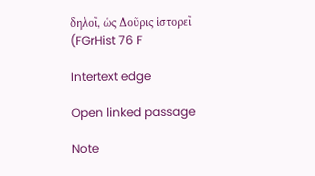δηλοῖ, ὡς Δοῦρις ἱστορεῖ (FGrHist 76 F

Intertext edge

Open linked passage

Note